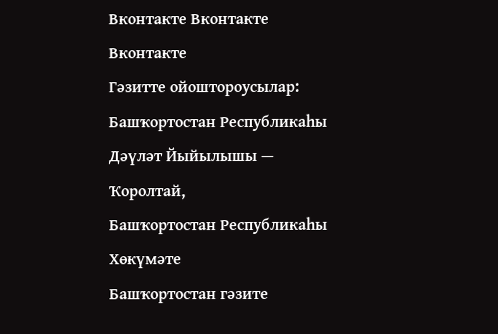Вконтакте Вконтакте Вконтакте
Гәзитте ойоштороусылар:
Башҡортостан Республикаһы
Дәүләт Йыйылышы — Ҡоролтай,
Башҡортостан Республикаһы Хөкүмәте
Башҡортостан гәзите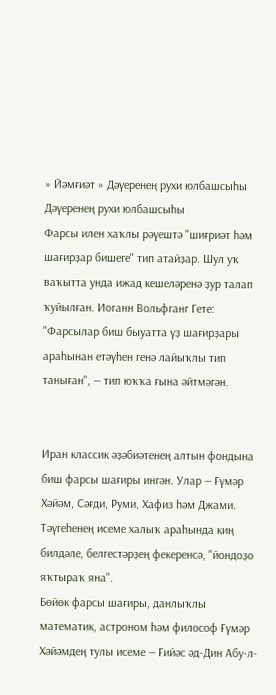» Йәмғиәт » Дәүеренең рухи юлбашсыһы
Дәүеренең рухи юлбашсыһы
Фарсы илен хаҡлы рәүештә "шиғриәт һәм шағирҙар бишеге" тип атайҙар. Шул уҡ ваҡытта унда ижад кешеләренә ҙур талап ҡуйылған. Иоганн Вольфганг Гете: "Фарсылар биш быуатта үҙ шағирҙары араһынан етәүһен генә лайыҡлы тип таныған", — тип юҡҡа ғына әйтмәгән.


Иран классик әҙәбиәтенең алтын фондына биш фарсы шағиры ингән. Улар — Ғүмәр Хәйәм, Сәғди, Руми, Хафиз һәм Джами. Тәүгеһенең исеме халыҡ араһында киң билдәле, белгестәрҙең фекеренсә, "йондоҙо яҡтыраҡ яна".
Бөйөк фарсы шағиры, данлыҡлы математик, астроном һәм философ Ғүмәр Хәйәмдең тулы исеме — Ғийәс әд-Дин Абу-л-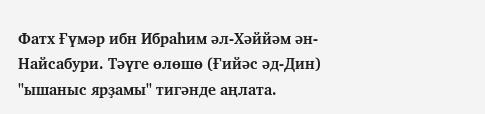Фатх Ғүмәр ибн Ибраһим әл-Хәййәм ән-Найсабури. Тәүге өлөшө (Ғийәс әд-Дин) "ышаныс ярҙамы" тигәнде аңлата.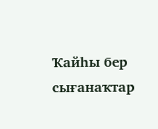Ҡайһы бер сығанаҡтар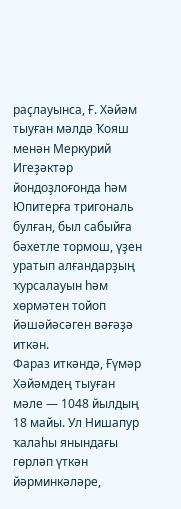раҫлауынса, Ғ. Хәйәм тыуған мәлдә Ҡояш менән Меркурий Игеҙәктәр йондоҙлоғонда һәм Юпитерға тригональ булған, был сабыйға бәхетле тормош, үҙен уратып алғандарҙың ҡурсалауын һәм хөрмәтен тойоп йәшәйәсәген вәғәҙә иткән.
Фараз иткәндә, Ғүмәр Хәйәмдең тыуған мәле — 1048 йылдың 18 майы. Ул Нишапур ҡалаһы янындағы гөрләп үткән йәрминкәләре,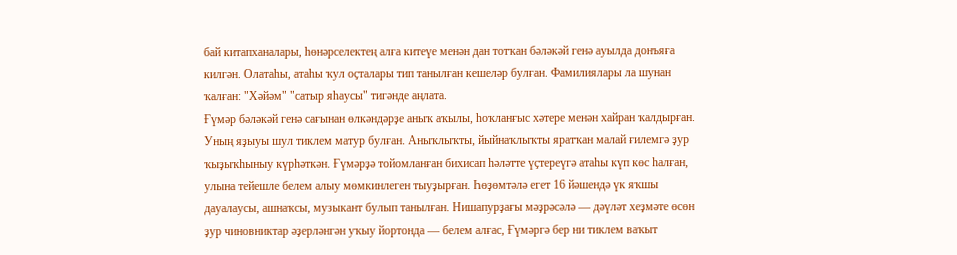бай китапханалары, һөнәрселектең алға китеүе менән дан тотҡан бәләкәй генә ауылда донъяға килгән. Олатаһы, атаһы ҡул оҫталары тип танылған кешеләр булған. Фамилиялары ла шунан ҡалған: "Хәйәм" "сатыр яһаусы" тигәнде аңлата.
Ғүмәр бәләкәй генә сағынан өлкәндәрҙе аныҡ аҡылы, һоҡланғыс хәтере менән хайран ҡалдырған. Уның яҙыуы шул тиклем матур булған. Аныҡлыҡты, йыйнаҡлыҡты яратҡан малай ғилемгә ҙур ҡыҙыҡһыныу күрһәткән. Ғүмәрҙә тойомланған бихисап һәләтте үҫтереүгә атаһы күп көс һалған, улына тейешле белем алыу мөмкинлеген тыуҙырған. Һөҙөмтәлә егет 16 йәшендә үк яҡшы дауалаусы, ашнаҡсы, музыкант булып танылған. Нишапурҙағы мәҙрәсәлә — дәүләт хеҙмәте өсөн ҙур чиновниктар әҙерләнгән уҡыу йортонда — белем алғас, Ғүмәргә бер ни тиклем ваҡыт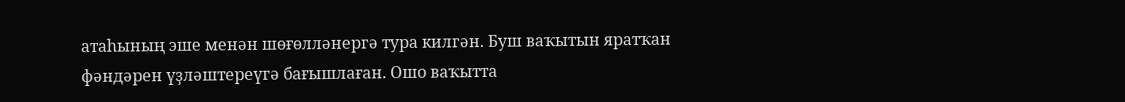атаһының эше менән шөғөлләнергә тура килгән. Буш ваҡытын яратҡан фәндәрен үҙләштереүгә бағышлаған. Ошо ваҡытта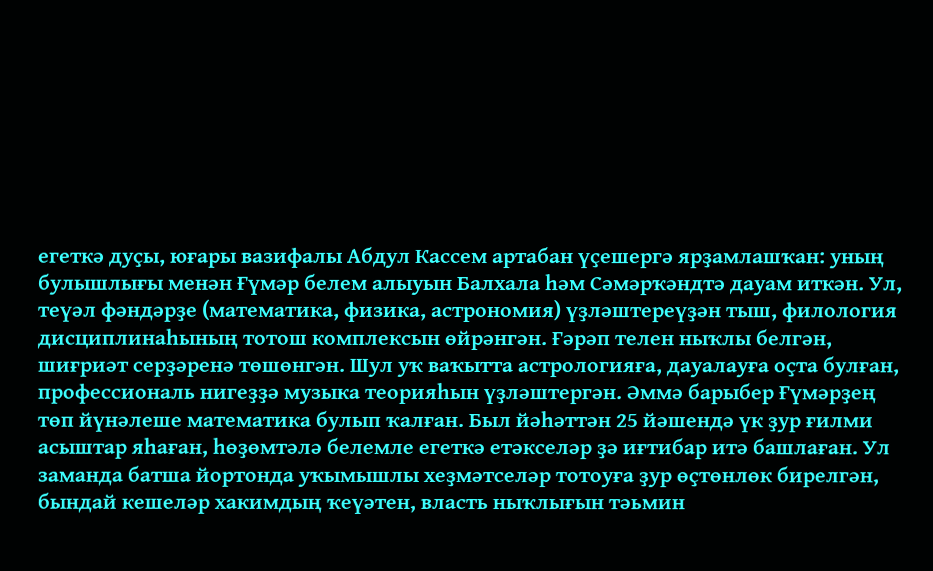егеткә дуҫы, юғары вазифалы Абдул Кассем артабан үҫешергә ярҙамлашҡан: уның булышлығы менән Ғүмәр белем алыуын Балхала һәм Сәмәрҡәндтә дауам иткән. Ул, теүәл фәндәрҙе (математика, физика, астрономия) үҙләштереүҙән тыш, филология дисциплинаһының тотош комплексын өйрәнгән. Ғәрәп телен ныҡлы белгән, шиғриәт серҙәренә төшөнгән. Шул уҡ ваҡытта астрологияға, дауалауға оҫта булған, профессиональ нигеҙҙә музыка теорияһын үҙләштергән. Әммә барыбер Ғүмәрҙең төп йүнәлеше математика булып ҡалған. Был йәһәттән 25 йәшендә үк ҙур ғилми асыштар яһаған, һөҙөмтәлә белемле егеткә етәкселәр ҙә иғтибар итә башлаған. Ул заманда батша йортонда уҡымышлы хеҙмәтселәр тотоуға ҙур өҫтөнлөк бирелгән, бындай кешеләр хакимдың ҡеүәтен, власть ныҡлығын тәьмин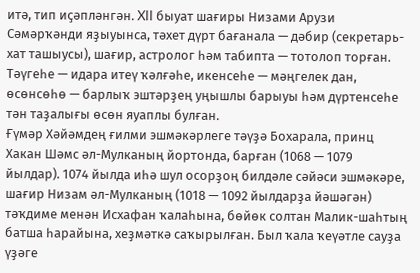итә, тип иҫәпләнгән. XII быуат шағиры Низами Арузи Сәмәрҡәнди яҙыуынса, тәхет дүрт бағанала — дәбир (секретарь-хат ташыусы), шағир, астролог һәм табипта — тотолоп торған. Тәүгеһе — идара итеү ҡәлғәһе, икенсеһе — мәңгелек дан, өсөнсөһө — барлыҡ эштәрҙең уңышлы барыуы һәм дүртенсеһе тән таҙалығы өсөн яуаплы булған.
Ғүмәр Хәйәмдең ғилми эшмәкәрлеге тәүҙә Бохарала, принц Хакан Шәмс әл-Мулканың йортонда, барған (1068 — 1079 йылдар). 1074 йылда иһә шул осорҙоң билдәле сәйәси эшмәкәре, шағир Низам әл-Мулканың (1018 — 1092 йылдарҙа йәшәгән) тәҡдиме менән Исхафан ҡалаһына, бөйөк солтан Малик-шаһтың батша һарайына, хеҙмәткә саҡырылған. Был ҡала ҡеүәтле сауҙа үҙәге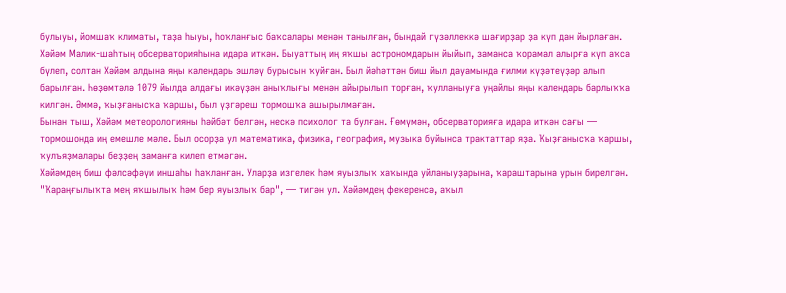булыуы, йомшаҡ климаты, таҙа һыуы, һоҡланғыс баҡсалары менән танылған, бындай гүзәллеккә шағирҙар ҙа күп дан йырлаған.
Хәйәм Малик-шаһтың обсерваторияһына идара иткән. Быуаттың иң яҡшы астрономдарын йыйып, заманса ҡорамал алырға күп аҡса бүлеп, солтан Хәйәм алдына яңы календарь эшләү бурысын ҡуйған. Был йәһәттән биш йыл дауамында ғилми күҙәтеүҙәр алып барылған. Һөҙөмтәлә 1079 йылда алдағы икәүҙән аныҡлығы менән айырылып торған, ҡулланыуға уңайлы яңы календарь барлыҡҡа килгән. Әммә, ҡыҙғанысҡа ҡаршы, был үҙгәреш тормошҡа ашырылмаған.
Бынан тыш, Хәйәм метеорологияны һәйбәт белгән, нескә психолог та булған. Ғөмүмән, обсерваторияға идара иткән сағы — тормошонда иң емешле мәле. Был осорҙа ул математика, физика, география, музыка буйынса трактаттар яҙа. Ҡыҙғанысҡа ҡаршы, ҡулъяҙмалары беҙҙең заманға килеп етмәгән.
Хәйәмдең биш фәлсәфәүи иншаһы һаҡланған. Уларҙа изгелек һәм яуызлыҡ хаҡында уйланыуҙарына, ҡараштарына урын бирелгән. "Ҡараңғылыҡта мең яҡшылыҡ һәм бер яуызлыҡ бар", — тигән ул. Хәйәмдең фекеренсә, аҡыл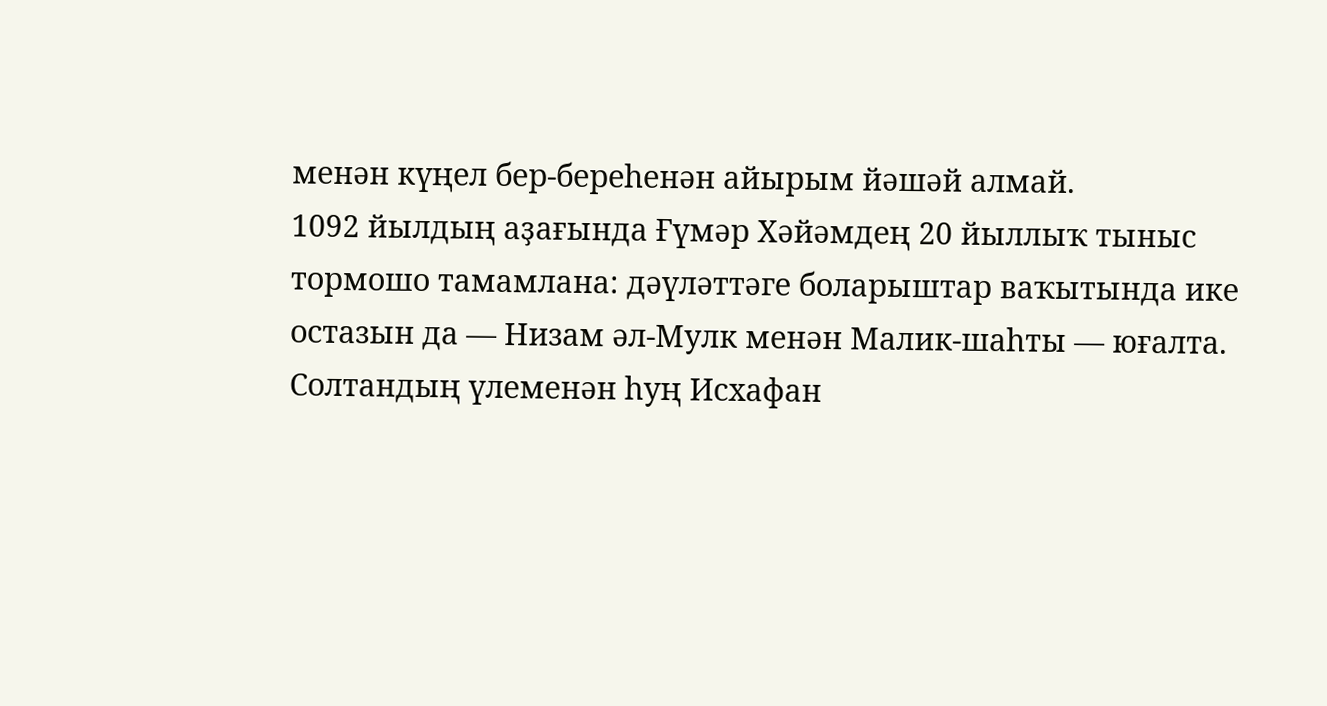менән күңел бер-береһенән айырым йәшәй алмай.
1092 йылдың аҙағында Ғүмәр Хәйәмдең 20 йыллыҡ тыныс тормошо тамамлана: дәүләттәге боларыштар ваҡытында ике остазын да — Низам әл-Мулк менән Малик-шаһты — юғалта. Солтандың үлеменән һуң Исхафан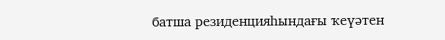батша резиденцияһындағы ҡеүәтен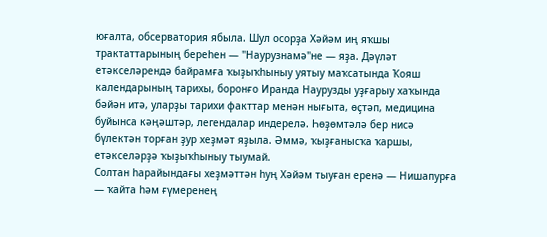юғалта, обсерватория ябыла. Шул осорҙа Хәйәм иң яҡшы трактаттарының береһен — "Наурузнамә"не — яҙа. Дәүләт етәкселәрендә байрамға ҡыҙыҡһыныу уятыу маҡсатында Ҡояш календарының тарихы, боронғо Иранда Наурузды уҙғарыу хаҡында бәйән итә, уларҙы тарихи факттар менән нығыта, өҫтәп, медицина буйынса кәңәштәр, легендалар индерелә. Һөҙөмтәлә бер нисә бүлектән торған ҙур хеҙмәт яҙыла. Әммә, ҡыҙғанысҡа ҡаршы, етәкселәрҙә ҡыҙыҡһыныу тыумай.
Солтан һарайындағы хеҙмәттән һуң Хәйәм тыуған еренә — Нишапурға — ҡайта һәм ғүмеренең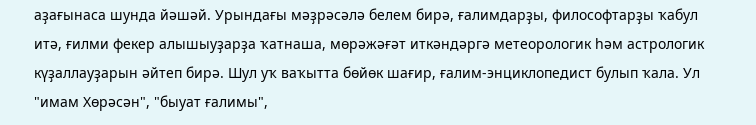аҙағынаса шунда йәшәй. Урындағы мәҙрәсәлә белем бирә, ғалимдарҙы, философтарҙы ҡабул итә, ғилми фекер алышыуҙарҙа ҡатнаша, мөрәжәғәт иткәндәргә метеорологик һәм астрологик күҙаллауҙарын әйтеп бирә. Шул уҡ ваҡытта бөйөк шағир, ғалим-энциклопедист булып ҡала. Ул "имам Хөрәсән", "быуат ғалимы",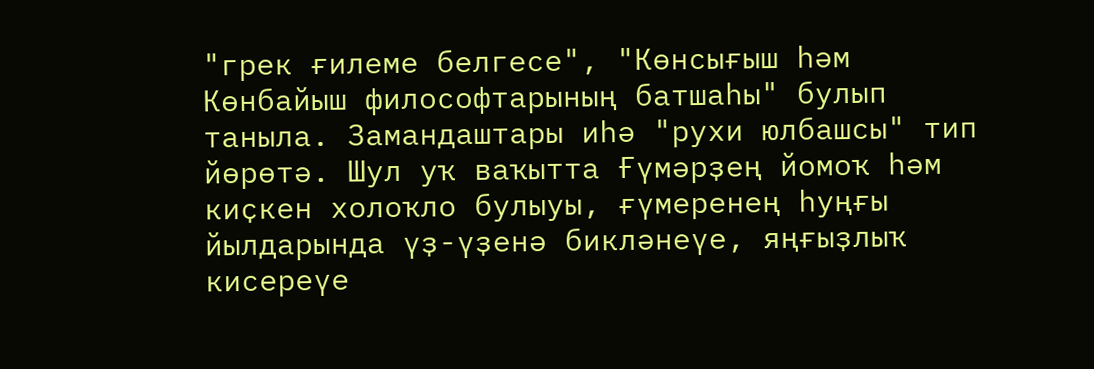"грек ғилеме белгесе", "Көнсығыш һәм Көнбайыш философтарының батшаһы" булып таныла. Замандаштары иһә "рухи юлбашсы" тип йөрөтә. Шул уҡ ваҡытта Ғүмәрҙең йомоҡ һәм киҫкен холоҡло булыуы, ғүмеренең һуңғы йылдарында үҙ-үҙенә бикләнеүе, яңғыҙлыҡ кисереүе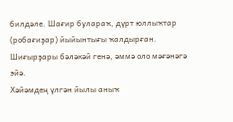билдәле. Шағир булараҡ, дүрт юллыҡтар (робағиҙар) йыйынтығы ҡалдырған. Шиғырҙары бәләкәй генә, әммә оло мәғәнәгә эйә.
Хәйәмдең үлгән йылы аныҡ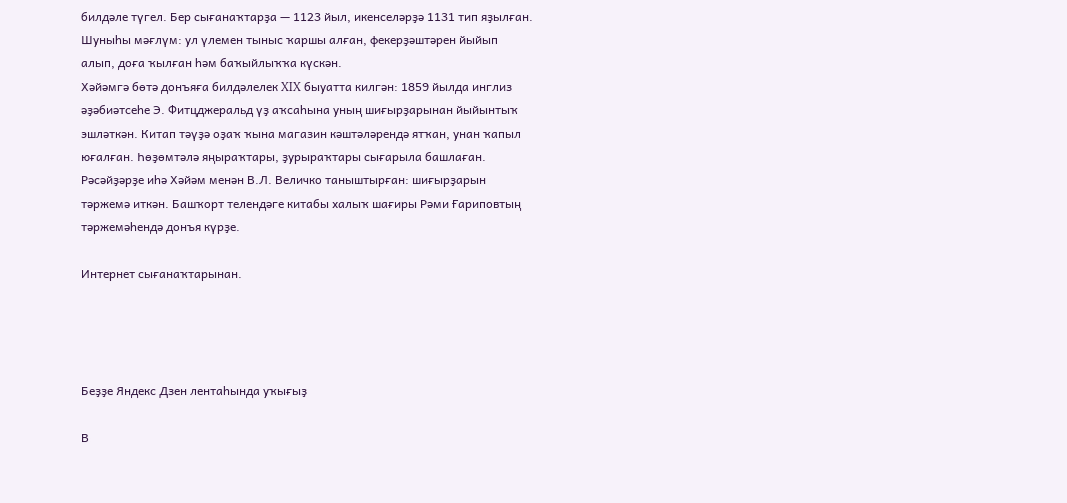билдәле түгел. Бер сығанаҡтарҙа — 1123 йыл, икенселәрҙә 1131 тип яҙылған. Шуныһы мәғлүм: ул үлемен тыныс ҡаршы алған, фекерҙәштәрен йыйып алып, доға ҡылған һәм баҡыйлыҡҡа күскән.
Хәйәмгә бөтә донъяға билдәлелек XIX быуатта килгән: 1859 йылда инглиз әҙәбиәтсеһе Э. Фитцджеральд үҙ аҡсаһына уның шиғырҙарынан йыйынтыҡ эшләткән. Китап тәүҙә оҙаҡ ҡына магазин кәштәләрендә ятҡан, унан ҡапыл юғалған. Һөҙөмтәлә яңыраҡтары, ҙурыраҡтары сығарыла башлаған. Рәсәйҙәрҙе иһә Хәйәм менән В.Л. Величко таныштырған: шиғырҙарын тәржемә иткән. Башҡорт телендәге китабы халыҡ шағиры Рәми Ғариповтың тәржемәһендә донъя күрҙе.

Интернет сығанаҡтарынан.




Беҙҙе Яндекс Дзен лентаһында уҡығыҙ

В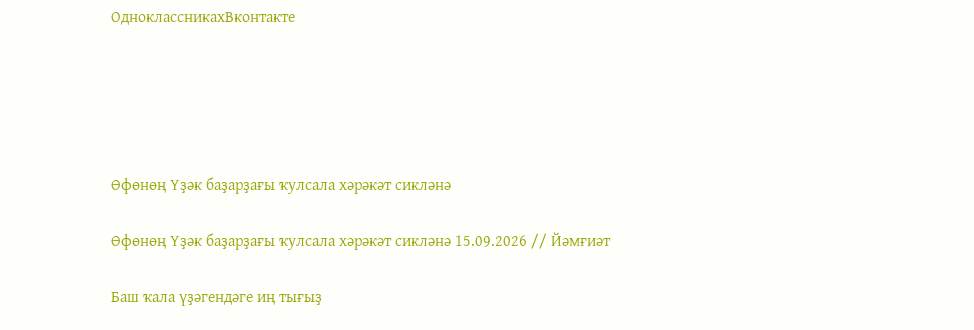ОдноклассникахВконтакте





Өфөнөң Үҙәк баҙарҙағы ҡулсала хәрәкәт сикләнә

Өфөнөң Үҙәк баҙарҙағы ҡулсала хәрәкәт сикләнә 15.09.2026 // Йәмғиәт

Баш ҡала үҙәгендәге иң тығыҙ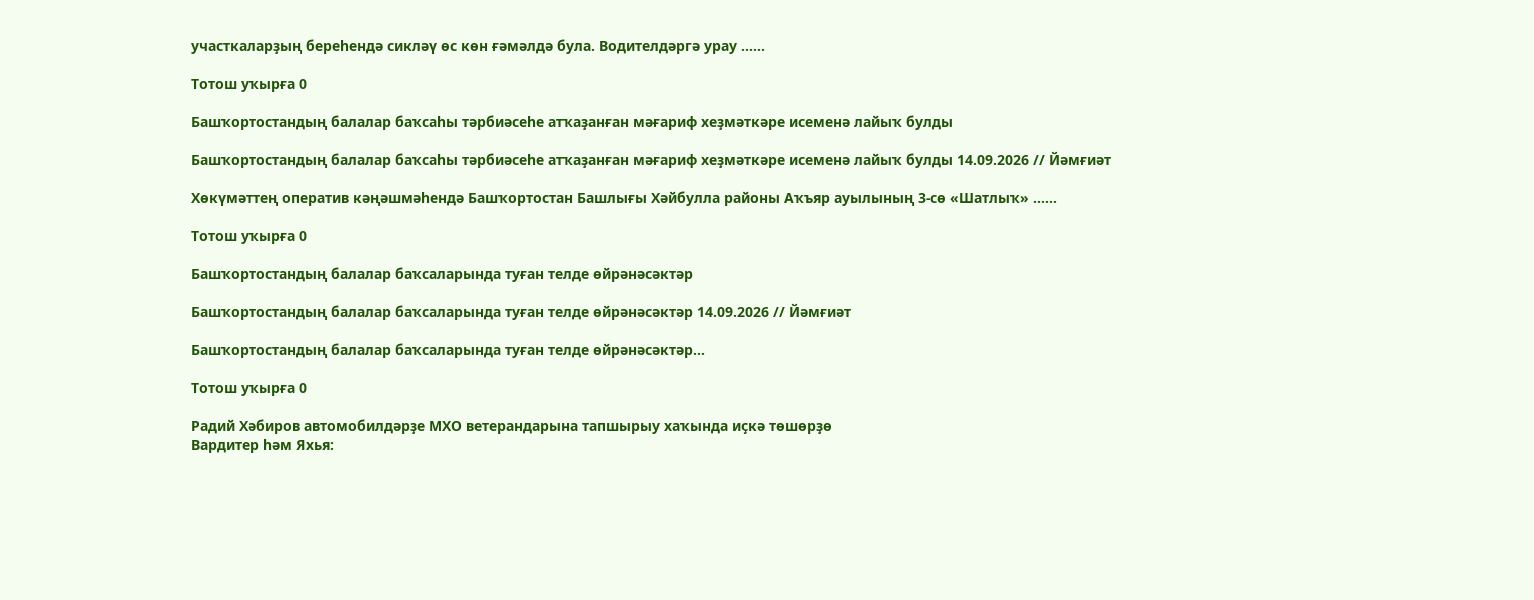участкаларҙың береһендә сикләү өс көн ғәмәлдә була. Водителдәргә урау ......

Тотош уҡырға 0

Башҡортостандың балалар баҡсаһы тәрбиәсеһе атҡаҙанған мәғариф хеҙмәткәре исеменә лайыҡ булды

Башҡортостандың балалар баҡсаһы тәрбиәсеһе атҡаҙанған мәғариф хеҙмәткәре исеменә лайыҡ булды 14.09.2026 // Йәмғиәт

Хөкүмәттең оператив кәңәшмәһендә Башҡортостан Башлығы Хәйбулла районы Аҡъяр ауылының 3-сө «Шатлыҡ» ......

Тотош уҡырға 0

Башҡортостандың балалар баҡсаларында туған телде өйрәнәсәктәр

Башҡортостандың балалар баҡсаларында туған телде өйрәнәсәктәр 14.09.2026 // Йәмғиәт

Башҡортостандың балалар баҡсаларында туған телде өйрәнәсәктәр...

Тотош уҡырға 0

Радий Хәбиров автомобилдәрҙе МХО ветерандарына тапшырыу хаҡында иҫкә төшөрҙө
Вардитер һәм Яхья: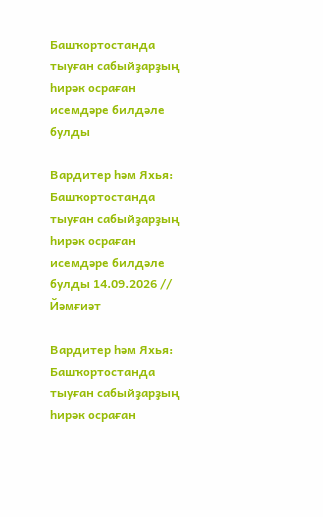Башҡортостанда тыуған сабыйҙарҙың һирәк осраған исемдәре билдәле булды

Вардитер һәм Яхья: Башҡортостанда тыуған сабыйҙарҙың һирәк осраған исемдәре билдәле булды 14.09.2026 // Йәмғиәт

Вардитер һәм Яхья: Башҡортостанда тыуған сабыйҙарҙың һирәк осраған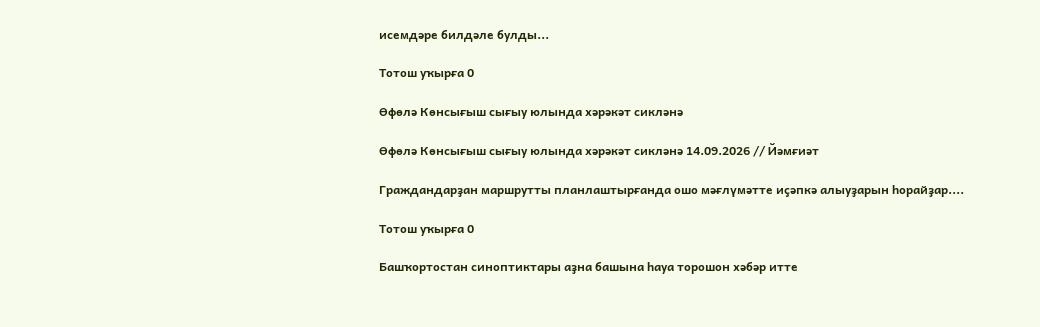исемдәре билдәле булды...

Тотош уҡырға 0

Өфөлә Көнсығыш сығыу юлында хәрәкәт сикләнә

Өфөлә Көнсығыш сығыу юлында хәрәкәт сикләнә 14.09.2026 // Йәмғиәт

Граждандарҙан маршрутты планлаштырғанда ошо мәғлүмәтте иҫәпкә алыуҙарын һорайҙар....

Тотош уҡырға 0

Башҡортостан синоптиктары аҙна башына һауа торошон хәбәр итте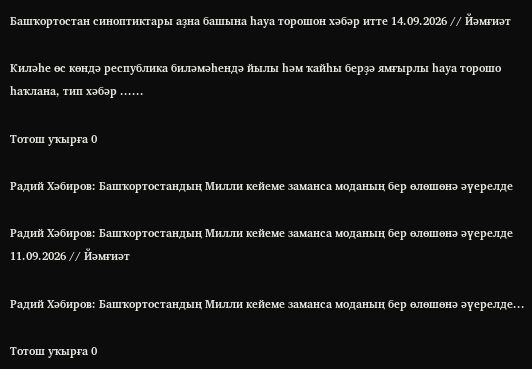Башҡортостан синоптиктары аҙна башына һауа торошон хәбәр итте 14.09.2026 // Йәмғиәт

Киләһе өс көндә республика биләмәһендә йылы һәм ҡайһы берҙә ямғырлы һауа торошо һаҡлана, тип хәбәр ......

Тотош уҡырға 0

Радий Хәбиров: Башҡортостандың Милли кейеме заманса моданың бер өлөшөнә әүерелде

Радий Хәбиров: Башҡортостандың Милли кейеме заманса моданың бер өлөшөнә әүерелде 11.09.2026 // Йәмғиәт

Радий Хәбиров: Башҡортостандың Милли кейеме заманса моданың бер өлөшөнә әүерелде...

Тотош уҡырға 0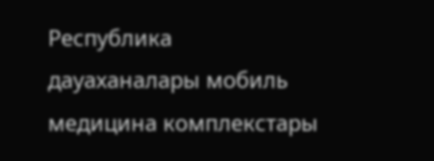Республика дауаханалары мобиль медицина комплекстары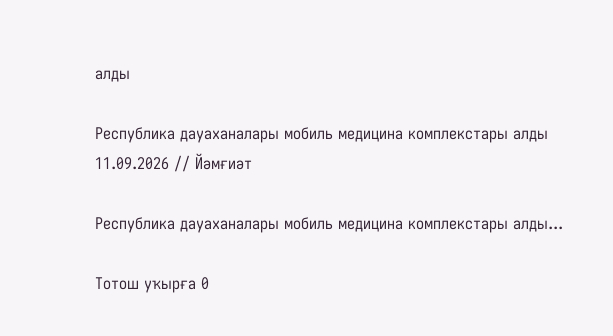алды

Республика дауаханалары мобиль медицина комплекстары алды 11.09.2026 // Йәмғиәт

Республика дауаханалары мобиль медицина комплекстары алды...

Тотош уҡырға 0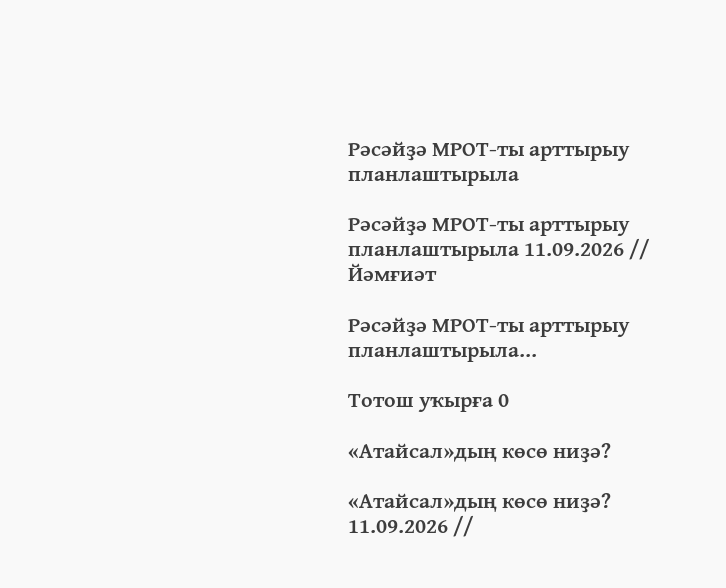Рәсәйҙә МРОТ-ты арттырыу планлаштырыла

Рәсәйҙә МРОТ-ты арттырыу планлаштырыла 11.09.2026 // Йәмғиәт

Рәсәйҙә МРОТ-ты арттырыу планлаштырыла...

Тотош уҡырға 0

«Атайсал»дың көсө ниҙә?

«Атайсал»дың көсө ниҙә? 11.09.2026 //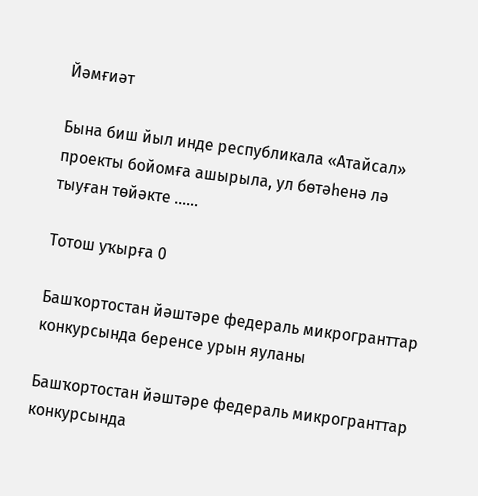Йәмғиәт

Бына биш йыл инде республикала «Атайсал» проекты бойомға ашырыла, ул бөтәһенә лә тыуған төйәкте ......

Тотош уҡырға 0

Башҡортостан йәштәре федераль микрогранттар конкурсында беренсе урын яуланы

Башҡортостан йәштәре федераль микрогранттар конкурсында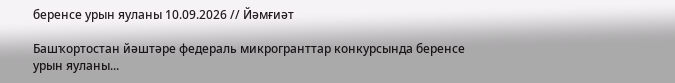беренсе урын яуланы 10.09.2026 // Йәмғиәт

Башҡортостан йәштәре федераль микрогранттар конкурсында беренсе урын яуланы...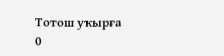Тотош уҡырға 0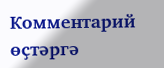Комментарий өҫтәргә